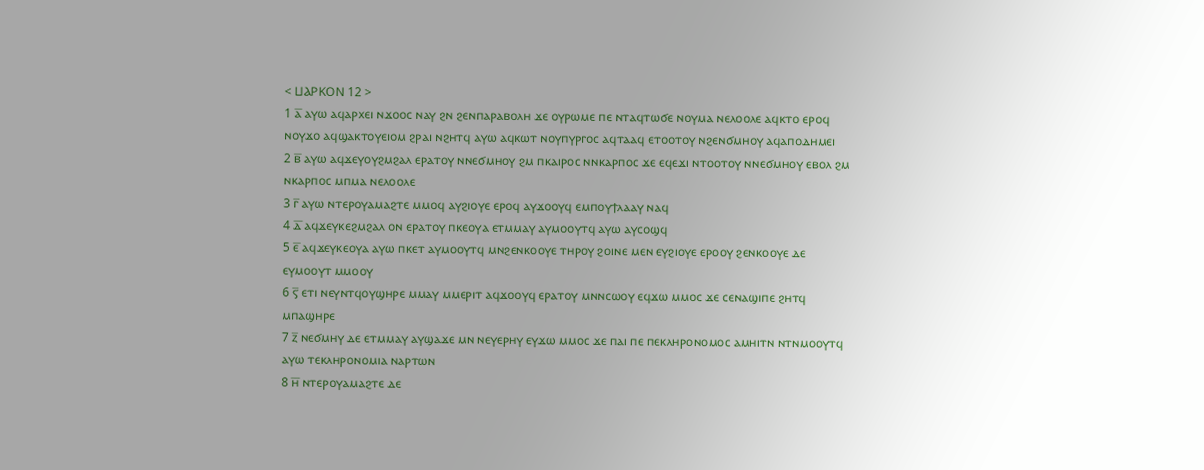< ⳘⲀⲢⲔⲞⲚ 12 >
1 ⲁ̅ ⲁⲩⲱ ⲁϥⲁⲣⲭⲉⲓ ⲛϫⲟⲟⲥ ⲛⲁⲩ ϩⲛ ϩⲉⲛⲡⲁⲣⲁⲃⲟⲗⲏ ϫⲉ ⲟⲩⲣⲱⲙⲉ ⲡⲉ ⲛⲧⲁϥⲧⲱϭⲉ ⲛⲟⲩⲙⲁ ⲛⲉⲗⲟⲟⲗⲉ ⲁϥⲕⲧⲟ ⲉⲣⲟϥ ⲛⲟⲩϫⲟ ⲁϥϣⲁⲕⲧⲟⲩⲉⲓⲟⲙ ϩⲣⲁⲓ ⲛϩⲏⲧϥ ⲁⲩⲱ ⲁϥⲕⲱⲧ ⲛⲟⲩⲡⲩⲣⲅⲟⲥ ⲁϥⲧⲁⲁϥ ⲉⲧⲟⲟⲧⲟⲩ ⲛϩⲉⲛϭⲙⲏⲟⲩ ⲁϥⲁⲡⲟⲇⲏⲙⲉⲓ
2 ⲃ̅ ⲁⲩⲱ ⲁϥϫⲉⲩⲟⲩϩⲙϩⲁⲗ ⲉⲣⲁⲧⲟⲩ ⲛⲛⲉϭⲙⲏⲟⲩ ϩⲙ ⲡⲕⲁⲓⲣⲟⲥ ⲛⲛⲕⲁⲣⲡⲟⲥ ϫⲉ ⲉϥⲉϫⲓ ⲛⲧⲟⲟⲧⲟⲩ ⲛⲛⲉϭⲙⲏⲟⲩ ⲉⲃⲟⲗ ϩⲙ ⲛⲕⲁⲣⲡⲟⲥ ⲙⲡⲙⲁ ⲛⲉⲗⲟⲟⲗⲉ
3 ⲅ̅ ⲁⲩⲱ ⲛⲧⲉⲣⲟⲩⲁⲙⲁϩⲧⲉ ⲙⲙⲟϥ ⲁⲩϩⲓⲟⲩⲉ ⲉⲣⲟϥ ⲁⲩϫⲟⲟⲩϥ ⲉⲙⲡⲟⲩϯⲗⲁⲁⲩ ⲛⲁϥ
4 ⲇ̅ ⲁϥϫⲉⲩⲕⲉϩⲙϩⲁⲗ ⲟⲛ ⲉⲣⲁⲧⲟⲩ ⲡⲕⲉⲟⲩⲁ ⲉⲧⲙⲙⲁⲩ ⲁⲩⲙⲟⲟⲩⲧϥ ⲁⲩⲱ ⲁⲩⲥⲟϣϥ
5 ⲉ̅ ⲁϥϫⲉⲩⲕⲉⲟⲩⲁ ⲁⲩⲱ ⲡⲕⲉⲧ ⲁⲩⲙⲟⲟⲩⲧϥ ⲙⲛϩⲉⲛⲕⲟⲟⲩⲉ ⲧⲏⲣⲟⲩ ϩⲟⲓⲛⲉ ⲙⲉⲛ ⲉⲩϩⲓⲟⲩⲉ ⲉⲣⲟⲟⲩ ϩⲉⲛⲕⲟⲟⲩⲉ ⲇⲉ ⲉⲩⲙⲟⲟⲩⲧ ⲙⲙⲟⲟⲩ
6 ⲋ̅ ⲉⲧⲓ ⲛⲉⲩⲛⲧϥⲟⲩϣⲏⲣⲉ ⲙⲙⲁⲩ ⲙⲙⲉⲣⲓⲧ ⲁϥϫⲟⲟⲩϥ ⲉⲣⲁⲧⲟⲩ ⲙⲛⲛⲥⲱⲟⲩ ⲉϥϫⲱ ⲙⲙⲟⲥ ϫⲉ ⲥⲉⲛⲁϣⲓⲡⲉ ϩⲏⲧϥ ⲙⲡⲁϣⲏⲣⲉ
7 ⲍ̅ ⲛⲉϭⲙⲏⲩ ⲇⲉ ⲉⲧⲙⲙⲁⲩ ⲁⲩϣⲁϫⲉ ⲙⲛ ⲛⲉⲩⲉⲣⲏⲩ ⲉⲩϫⲱ ⲙⲙⲟⲥ ϫⲉ ⲡⲁⲓ ⲡⲉ ⲡⲉⲕⲗⲏⲣⲟⲛⲟⲙⲟⲥ ⲁⲙⲏⲓⲧⲛ ⲛⲧⲛⲙⲟⲟⲩⲧϥ ⲁⲩⲱ ⲧⲉⲕⲗⲏⲣⲟⲛⲟⲙⲓⲁ ⲛⲁⲣⲧⲱⲛ
8 ⲏ̅ ⲛⲧⲉⲣⲟⲩⲁⲙⲁϩⲧⲉ ⲇⲉ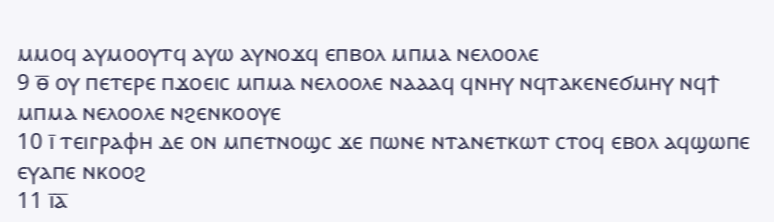ⲙⲙⲟϥ ⲁⲩⲙⲟⲟⲩⲧϥ ⲁⲩⲱ ⲁⲩⲛⲟϫϥ ⲉⲡⲃⲟⲗ ⲙⲡⲙⲁ ⲛⲉⲗⲟⲟⲗⲉ
9 ⲑ̅ ⲟⲩ ⲡⲉⲧⲉⲣⲉ ⲡϫⲟⲉⲓⲥ ⲙⲡⲙⲁ ⲛⲉⲗⲟⲟⲗⲉ ⲛⲁⲁⲁϥ ϥⲛⲏⲩ ⲛϥⲧⲁⲕⲉⲛⲉϭⲙⲏⲩ ⲛϥϯ ⲙⲡⲙⲁ ⲛⲉⲗⲟⲟⲗⲉ ⲛϩⲉⲛⲕⲟⲟⲩⲉ
10 ⲓ̅ ⲧⲉⲓⲅⲣⲁⲫⲏ ⲇⲉ ⲟⲛ ⲙⲡⲉⲧⲛⲟϣⲥ ϫⲉ ⲡⲱⲛⲉ ⲛⲧⲁⲛⲉⲧⲕⲱⲧ ⲥⲧⲟϥ ⲉⲃⲟⲗ ⲁϥϣⲱⲡⲉ ⲉⲩⲁⲡⲉ ⲛⲕⲟⲟϩ
11 ⲓ̅ⲁ̅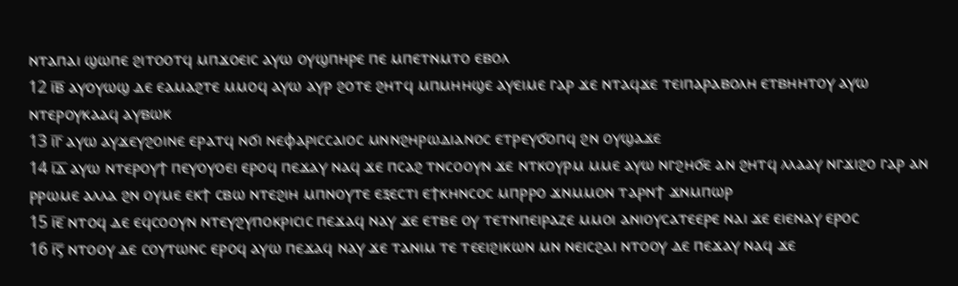ⲛⲧⲁⲡⲁⲓ ϣⲱⲡⲉ ϩⲓⲧⲟⲟⲧϥ ⲙⲡϫⲟⲉⲓⲥ ⲁⲩⲱ ⲟⲩϣⲡⲏⲣⲉ ⲡⲉ ⲙⲡⲉⲧⲛⲙⲧⲟ ⲉⲃⲟⲗ
12 ⲓ̅ⲃ̅ ⲁⲩⲟⲩⲱϣ ⲇⲉ ⲉⲁⲙⲁϩⲧⲉ ⲙⲙⲟϥ ⲁⲩⲱ ⲁⲩⲣ ϩⲟⲧⲉ ϩⲏⲧϥ ⲙⲡⲙⲏⲏϣⲉ ⲁⲩⲉⲓⲙⲉ ⲅⲁⲣ ϫⲉ ⲛⲧⲁϥϫⲉ ⲧⲉⲓⲡⲁⲣⲁⲃⲟⲗⲏ ⲉⲧⲃⲏⲏⲧⲟⲩ ⲁⲩⲱ ⲛⲧⲉⲣⲟⲩⲕⲁⲁϥ ⲁⲩⲃⲱⲕ
13 ⲓ̅ⲅ̅ ⲁⲩⲱ ⲁⲩϫⲉⲩϩⲟⲓⲛⲉ ⲉⲣⲁⲧϥ ⲛϭⲓ ⲛⲉⲫⲁⲣⲓⲥⲥⲁⲓⲟⲥ ⲙⲛⲛϩⲏⲣⲱⲇⲓⲁⲛⲟⲥ ⲉⲧⲣⲉⲩϭⲟⲡϥ ϩⲛ ⲟⲩϣⲁϫⲉ
14 ⲓ̅ⲇ̅ ⲁⲩⲱ ⲛⲧⲉⲣⲟⲩϯ ⲡⲉⲩⲟⲩⲟⲉⲓ ⲉⲣⲟϥ ⲡⲉϫⲁⲩ ⲛⲁϥ ϫⲉ ⲡⲥⲁϩ ⲧⲛⲥⲟⲟⲩⲛ ϫⲉ ⲛⲧⲕⲟⲩⲣⲙ ⲙⲙⲉ ⲁⲩⲱ ⲛⲅϩⲏϭⲉ ⲁⲛ ϩⲏⲧϥ ⲗⲗⲁⲁⲩ ⲛⲅϫⲓϩⲟ ⲅⲁⲣ ⲁⲛ ⲣⲣⲱⲙⲉ ⲁⲗⲗⲁ ϩⲛ ⲟⲩⲙⲉ ⲉⲕϯ ⲥⲃⲱ ⲛⲧⲉϩⲓⲏ ⲙⲡⲛⲟⲩⲧⲉ ⲉⲝⲉⲥⲧⲓ ⲉϯⲕⲏⲛⲥⲟⲥ ⲙⲡⲣⲣⲟ ϫⲛⲙⲙⲟⲛ ⲧⲁⲣⲛϯ ϫⲛⲙⲡⲱⲣ
15 ⲓ̅ⲉ̅ ⲛⲧⲟϥ ⲇⲉ ⲉϥⲥⲟⲟⲩⲛ ⲛⲧⲉⲩϩⲩⲡⲟⲕⲣⲓⲥⲓⲥ ⲡⲉϫⲁϥ ⲛⲁⲩ ϫⲉ ⲉⲧⲃⲉ ⲟⲩ ⲧⲉⲧⲛⲡⲉⲓⲣⲁⲍⲉ ⲙⲙⲟⲓ ⲁⲛⲓⲟⲩⲥⲁⲧⲉⲉⲣⲉ ⲛⲁⲓ ϫⲉ ⲉⲓⲉⲛⲁⲩ ⲉⲣⲟⲥ
16 ⲓ̅ⲋ̅ ⲛⲧⲟⲟⲩ ⲇⲉ ⲥⲟⲩⲧⲱⲛⲥ ⲉⲣⲟϥ ⲁⲩⲱ ⲡⲉϫⲁϥ ⲛⲁⲩ ϫⲉ ⲧⲁⲛⲓⲙ ⲧⲉ ⲧⲉⲉⲓϩⲓⲕⲱⲛ ⲙⲛ ⲛⲉⲓⲥϩⲁⲓ ⲛⲧⲟⲟⲩ ⲇⲉ ⲡⲉϫⲁⲩ ⲛⲁϥ ϫⲉ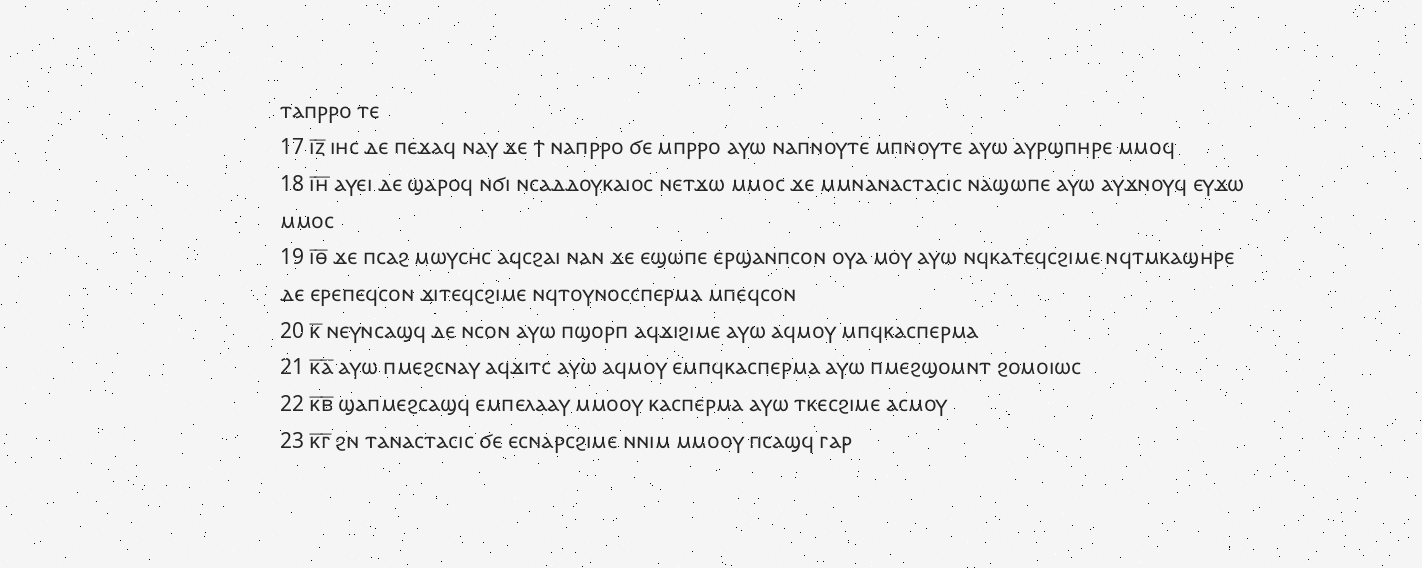ⲧⲁⲡⲣⲣⲟ ⲧⲉ
17 ⲓ̅ⲍ̅ ⲓⲏⲥ ⲇⲉ ⲡⲉϫⲁϥ ⲛⲁⲩ ϫⲉ ϯ ⲛⲁⲡⲣⲣⲟ ϭⲉ ⲙⲡⲣⲣⲟ ⲁⲩⲱ ⲛⲁⲡⲛⲟⲩⲧⲉ ⲙⲡⲛⲟⲩⲧⲉ ⲁⲩⲱ ⲁⲩⲣϣⲡⲏⲣⲉ ⲙⲙⲟϥ
18 ⲓ̅ⲏ̅ ⲁⲩⲉⲓ ⲇⲉ ϣⲁⲣⲟϥ ⲛϭⲓ ⲛⲥⲁⲇⲇⲟⲩⲕⲁⲓⲟⲥ ⲛⲉⲧϫⲱ ⲙⲙⲟⲥ ϫⲉ ⲙⲙⲛⲁⲛⲁⲥⲧⲁⲥⲓⲥ ⲛⲁϣⲱⲡⲉ ⲁⲩⲱ ⲁⲩϫⲛⲟⲩϥ ⲉⲩϫⲱ ⲙⲙⲟⲥ
19 ⲓ̅ⲑ̅ ϫⲉ ⲡⲥⲁϩ ⲙⲱⲩⲥⲏⲥ ⲁϥⲥϩⲁⲓ ⲛⲁⲛ ϫⲉ ⲉϣⲱⲡⲉ ⲉⲣϣⲁⲛⲡⲥⲟⲛ ⲟⲩⲁ ⲙⲟⲩ ⲁⲩⲱ ⲛϥⲕⲁⲧⲉϥⲥϩⲓⲙⲉ ⲛϥⲧⲙⲕⲁϣⲏⲣⲉ ⲇⲉ ⲉⲣⲉⲡⲉϥⲥⲟⲛ ϫⲓⲧⲉϥⲥϩⲓⲙⲉ ⲛϥⲧⲟⲩⲛⲟⲥⲥⲡⲉⲣⲙⲁ ⲙⲡⲉϥⲥⲟⲛ
20 ⲕ̅ ⲛⲉⲩⲛⲥⲁϣϥ ⲇⲉ ⲛⲥⲟⲛ ⲁⲩⲱ ⲡϣⲟⲣⲡ ⲁϥϫⲓϩⲓⲙⲉ ⲁⲩⲱ ⲁϥⲙⲟⲩ ⲙⲡϥⲕⲁⲥⲡⲉⲣⲙⲁ
21 ⲕ̅ⲁ̅ ⲁⲩⲱ ⲡⲙⲉϩⲥⲛⲁⲩ ⲁϥϫⲓⲧⲥ ⲁⲩⲱ ⲁϥⲙⲟⲩ ⲉⲙⲡϥⲕⲁⲥⲡⲉⲣⲙⲁ ⲁⲩⲱ ⲡⲙⲉϩϣⲟⲙⲛⲧ ϩⲟⲙⲟⲓⲱⲥ
22 ⲕ̅ⲃ̅ ϣⲁⲡⲙⲉϩⲥⲁϣϥ ⲉⲙⲡⲉⲗⲁⲁⲩ ⲙⲙⲟⲟⲩ ⲕⲁⲥⲡⲉⲣⲙⲁ ⲁⲩⲱ ⲧⲕⲉⲥϩⲓⲙⲉ ⲁⲥⲙⲟⲩ
23 ⲕ̅ⲅ̅ ϩⲛ ⲧⲁⲛⲁⲥⲧⲁⲥⲓⲥ ϭⲉ ⲉⲥⲛⲁⲣⲥϩⲓⲙⲉ ⲛⲛⲓⲙ ⲙⲙⲟⲟⲩ ⲡⲥⲁϣϥ ⲅⲁⲣ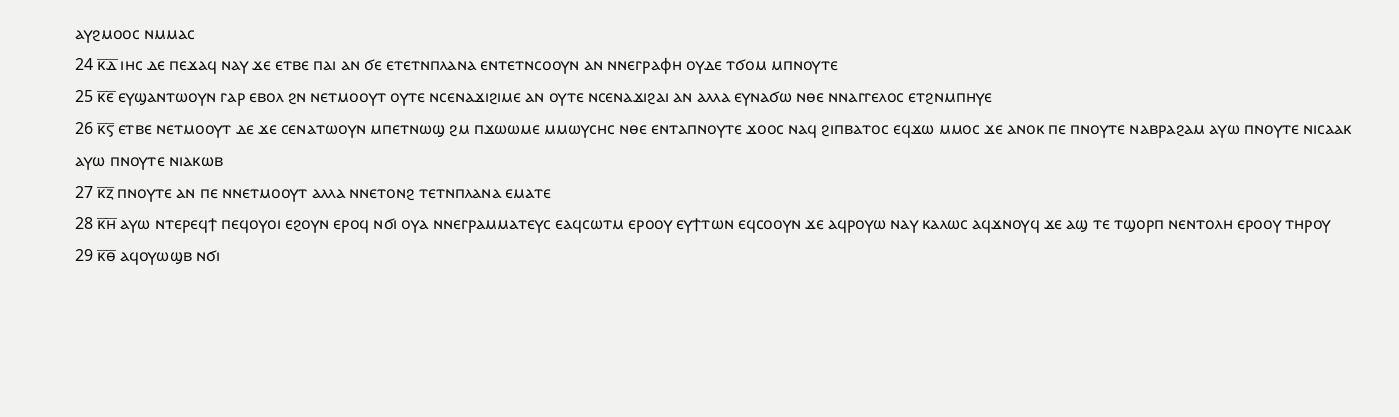ⲁⲩϩⲙⲟⲟⲥ ⲛⲙⲙⲁⲥ
24 ⲕ̅ⲇ̅ ⲓⲏⲥ ⲇⲉ ⲡⲉϫⲁϥ ⲛⲁⲩ ϫⲉ ⲉⲧⲃⲉ ⲡⲁⲓ ⲁⲛ ϭⲉ ⲉⲧⲉⲧⲛⲡⲗⲁⲛⲁ ⲉⲛⲧⲉⲧⲛⲥⲟⲟⲩⲛ ⲁⲛ ⲛⲛⲉⲅⲣⲁⲫⲏ ⲟⲩⲇⲉ ⲧϭⲟⲙ ⲙⲡⲛⲟⲩⲧⲉ
25 ⲕ̅ⲉ̅ ⲉⲩϣⲁⲛⲧⲱⲟⲩⲛ ⲅⲁⲣ ⲉⲃⲟⲗ ϩⲛ ⲛⲉⲧⲙⲟⲟⲩⲧ ⲟⲩⲧⲉ ⲛⲥⲉⲛⲁϫⲓϩⲓⲙⲉ ⲁⲛ ⲟⲩⲧⲉ ⲛⲥⲉⲛⲁϫⲓϩⲁⲓ ⲁⲛ ⲁⲗⲗⲁ ⲉⲩⲛⲁϭⲱ ⲛⲑⲉ ⲛⲛⲁⲅⲅⲉⲗⲟⲥ ⲉⲧϩⲛⲙⲡⲏⲩⲉ
26 ⲕ̅ⲋ̅ ⲉⲧⲃⲉ ⲛⲉⲧⲙⲟⲟⲩⲧ ⲇⲉ ϫⲉ ⲥⲉⲛⲁⲧⲱⲟⲩⲛ ⲙⲡⲉⲧⲛⲱϣ ϩⲙ ⲡϫⲱⲱⲙⲉ ⲙⲙⲱⲩⲥⲏⲥ ⲛⲑⲉ ⲉⲛⲧⲁⲡⲛⲟⲩⲧⲉ ϫⲟⲟⲥ ⲛⲁϥ ϩⲓⲡⲃⲁⲧⲟⲥ ⲉϥϫⲱ ⲙⲙⲟⲥ ϫⲉ ⲁⲛⲟⲕ ⲡⲉ ⲡⲛⲟⲩⲧⲉ ⲛⲁⲃⲣⲁϩⲁⲙ ⲁⲩⲱ ⲡⲛⲟⲩⲧⲉ ⲛⲓⲥⲁⲁⲕ ⲁⲩⲱ ⲡⲛⲟⲩⲧⲉ ⲛⲓⲁⲕⲱⲃ
27 ⲕ̅ⲍ̅ ⲡⲛⲟⲩⲧⲉ ⲁⲛ ⲡⲉ ⲛⲛⲉⲧⲙⲟⲟⲩⲧ ⲁⲗⲗⲁ ⲛⲛⲉⲧⲟⲛϩ ⲧⲉⲧⲛⲡⲗⲁⲛⲁ ⲉⲙⲁⲧⲉ
28 ⲕ̅ⲏ̅ ⲁⲩⲱ ⲛⲧⲉⲣⲉϥϯ ⲡⲉϥⲟⲩⲟⲓ ⲉϩⲟⲩⲛ ⲉⲣⲟϥ ⲛϭⲓ ⲟⲩⲁ ⲛⲛⲉⲅⲣⲁⲙⲙⲁⲧⲉⲩⲥ ⲉⲁϥⲥⲱⲧⲙ ⲉⲣⲟⲟⲩ ⲉⲩϯⲧⲱⲛ ⲉϥⲥⲟⲟⲩⲛ ϫⲉ ⲁϥⲣⲟⲩⲱ ⲛⲁⲩ ⲕⲁⲗⲱⲥ ⲁϥϫⲛⲟⲩϥ ϫⲉ ⲁϣ ⲧⲉ ⲧϣⲟⲣⲡ ⲛⲉⲛⲧⲟⲗⲏ ⲉⲣⲟⲟⲩ ⲧⲏⲣⲟⲩ
29 ⲕ̅ⲑ̅ ⲁϥⲟⲩⲱϣⲃ ⲛϭⲓ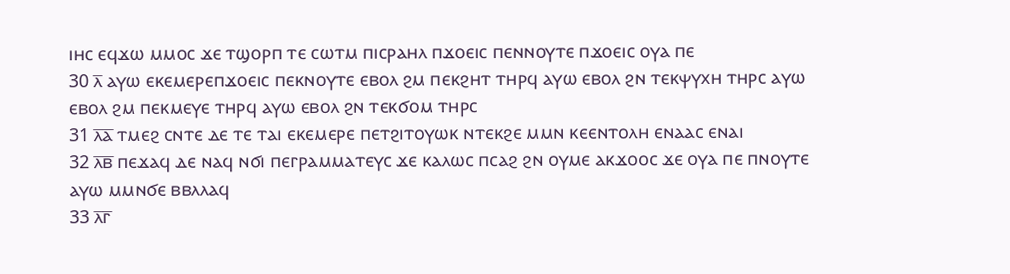ⲓⲏⲥ ⲉϥϫⲱ ⲙⲙⲟⲥ ϫⲉ ⲧϣⲟⲣⲡ ⲧⲉ ⲥⲱⲧⲙ ⲡⲓⲥⲣⲁⲏⲗ ⲡϫⲟⲉⲓⲥ ⲡⲉⲛⲛⲟⲩⲧⲉ ⲡϫⲟⲉⲓⲥ ⲟⲩⲁ ⲡⲉ
30 ⲗ̅ ⲁⲩⲱ ⲉⲕⲉⲙⲉⲣⲉⲡϫⲟⲉⲓⲥ ⲡⲉⲕⲛⲟⲩⲧⲉ ⲉⲃⲟⲗ ϩⲙ ⲡⲉⲕϩⲏⲧ ⲧⲏⲣϥ ⲁⲩⲱ ⲉⲃⲟⲗ ϩⲛ ⲧⲉⲕⲯⲩⲭⲏ ⲧⲏⲣⲥ ⲁⲩⲱ ⲉⲃⲟⲗ ϩⲙ ⲡⲉⲕⲙⲉⲩⲉ ⲧⲏⲣϥ ⲁⲩⲱ ⲉⲃⲟⲗ ϩⲛ ⲧⲉⲕϭⲟⲙ ⲧⲏⲣⲥ
31 ⲗ̅ⲁ̅ ⲧⲙⲉϩ ⲥⲛⲧⲉ ⲇⲉ ⲧⲉ ⲧⲁⲓ ⲉⲕⲉⲙⲉⲣⲉ ⲡⲉⲧϩⲓⲧⲟⲩⲱⲕ ⲛⲧⲉⲕϩⲉ ⲙⲙⲛ ⲕⲉⲉⲛⲧⲟⲗⲏ ⲉⲛⲁⲁⲥ ⲉⲛⲁⲓ
32 ⲗ̅ⲃ̅ ⲡⲉϫⲁϥ ⲇⲉ ⲛⲁϥ ⲛϭⲓ ⲡⲉⲅⲣⲁⲙⲙⲁⲧⲉⲩⲥ ϫⲉ ⲕⲁⲗⲱⲥ ⲡⲥⲁϩ ϩⲛ ⲟⲩⲙⲉ ⲁⲕϫⲟⲟⲥ ϫⲉ ⲟⲩⲁ ⲡⲉ ⲡⲛⲟⲩⲧⲉ ⲁⲩⲱ ⲙⲙⲛϭⲉ ⲃⲃⲗⲗⲁϥ
33 ⲗ̅ⲅ̅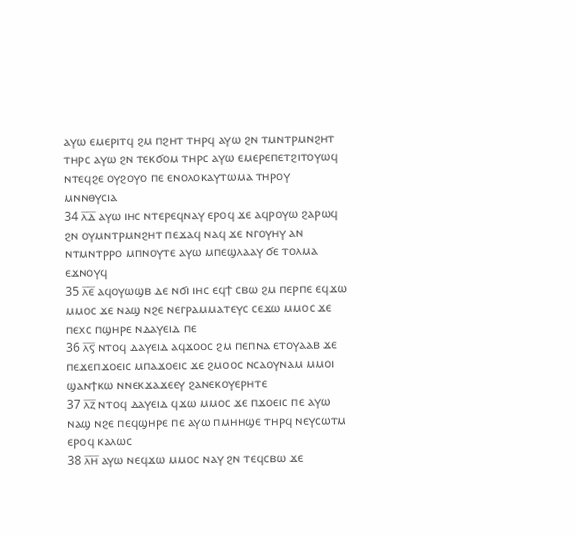ⲁⲩⲱ ⲉⲙⲉⲣⲓⲧϥ ϩⲙ ⲡϩⲏⲧ ⲧⲏⲣϥ ⲁⲩⲱ ϩⲛ ⲧⲙⲛⲧⲣⲙⲛϩⲏⲧ ⲧⲏⲣⲥ ⲁⲩⲱ ϩⲛ ⲧⲉⲕϭⲟⲙ ⲧⲏⲣⲥ ⲁⲩⲱ ⲉⲙⲉⲣⲉⲡⲉⲧϩⲓⲧⲟⲩⲱϥ ⲛⲧⲉϥϩⲉ ⲟⲩϩⲟⲩⲟ ⲡⲉ ⲉⲛⲟⲗⲟⲕⲁⲩⲧⲱⲙⲁ ⲧⲏⲣⲟⲩ ⲙⲛⲛⲑⲩⲥⲓⲁ
34 ⲗ̅ⲇ̅ ⲁⲩⲱ ⲓⲏⲥ ⲛⲧⲉⲣⲉϥⲛⲁⲩ ⲉⲣⲟϥ ϫⲉ ⲁϥⲣⲟⲩⲱ ϩⲁⲣⲱϥ ϩⲛ ⲟⲩⲙⲛⲧⲣⲙⲛϩⲏⲧ ⲡⲉϫⲁϥ ⲛⲁϥ ϫⲉ ⲛⲅⲟⲩⲏⲩ ⲁⲛ ⲛⲧⲙⲛⲧⲣⲣⲟ ⲙⲡⲛⲟⲩⲧⲉ ⲁⲩⲱ ⲙⲡⲉϣⲗⲁⲁⲩ ϭⲉ ⲧⲟⲗⲙⲁ ⲉϫⲛⲟⲩϥ
35 ⲗ̅ⲉ̅ ⲁϥⲟⲩⲱϣⲃ ⲇⲉ ⲛϭⲓ ⲓⲏⲥ ⲉϥϯ ⲥⲃⲱ ϩⲙ ⲡⲉⲣⲡⲉ ⲉϥϫⲱ ⲙⲙⲟⲥ ϫⲉ ⲛⲁϣ ⲛϩⲉ ⲛⲉⲅⲣⲁⲙⲙⲁⲧⲉⲩⲥ ⲥⲉϫⲱ ⲙⲙⲟⲥ ϫⲉ ⲡⲉⲭⲥ ⲡϣⲏⲣⲉ ⲛⲇⲁⲩⲉⲓⲇ ⲡⲉ
36 ⲗ̅ⲋ̅ ⲛⲧⲟϥ ⲇⲁⲩⲉⲓⲇ ⲁϥϫⲟⲟⲥ ϩⲙ ⲡⲉⲡⲛⲁ ⲉⲧⲟⲩⲁⲁⲃ ϫⲉ ⲡⲉϫⲉⲡϫⲟⲉⲓⲥ ⲙⲡⲁϫⲟⲉⲓⲥ ϫⲉ ϩⲙⲟⲟⲥ ⲛⲥⲁⲟⲩⲛⲁⲙ ⲙⲙⲟⲓ ϣⲁⲛϯⲕⲱ ⲛⲛⲉⲕϫⲁϫⲉⲉⲩ ϩⲁⲛⲉⲕⲟⲩⲉⲣⲏⲧⲉ
37 ⲗ̅ⲍ̅ ⲛⲧⲟϥ ⲇⲁⲩⲉⲓⲇ ϥϫⲱ ⲙⲙⲟⲥ ϫⲉ ⲡϫⲟⲉⲓⲥ ⲡⲉ ⲁⲩⲱ ⲛⲁϣ ⲛϩⲉ ⲡⲉϥϣⲏⲣⲉ ⲡⲉ ⲁⲩⲱ ⲡⲙⲏⲏϣⲉ ⲧⲏⲣϥ ⲛⲉⲩⲥⲱⲧⲙ ⲉⲣⲟϥ ⲕⲁⲗⲱⲥ
38 ⲗ̅ⲏ̅ ⲁⲩⲱ ⲛⲉϥϫⲱ ⲙⲙⲟⲥ ⲛⲁⲩ ϩⲛ ⲧⲉϥⲥⲃⲱ ϫⲉ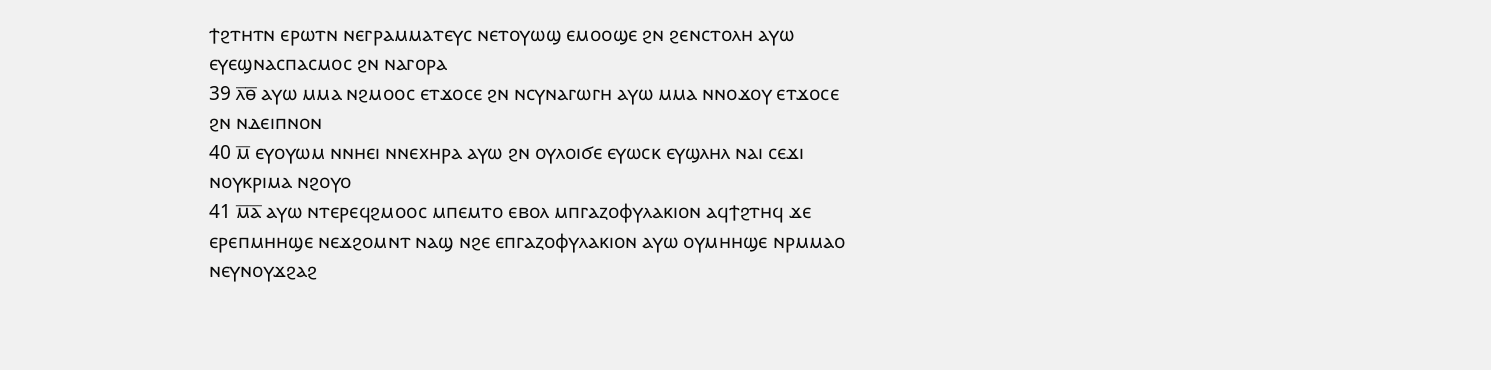ϯϩⲧⲏⲧⲛ ⲉⲣⲱⲧⲛ ⲛⲉⲅⲣⲁⲙⲙⲁⲧⲉⲩⲥ ⲛⲉⲧⲟⲩⲱϣ ⲉⲙⲟⲟϣⲉ ϩⲛ ϩⲉⲛⲥⲧⲟⲗⲏ ⲁⲩⲱ ⲉⲩⲉϣⲛⲁⲥⲡⲁⲥⲙⲟⲥ ϩⲛ ⲛⲁⲅⲟⲣⲁ
39 ⲗ̅ⲑ̅ ⲁⲩⲱ ⲙⲙⲁ ⲛϩⲙⲟⲟⲥ ⲉⲧϫⲟⲥⲉ ϩⲛ ⲛⲥⲩⲛⲁⲅⲱⲅⲏ ⲁⲩⲱ ⲙⲙⲁ ⲛⲛⲟϫⲟⲩ ⲉⲧϫⲟⲥⲉ ϩⲛ ⲛⲇⲉⲓⲡⲛⲟⲛ
40 ⲙ̅ ⲉⲩⲟⲩⲱⲙ ⲛⲛⲏⲉⲓ ⲛⲛⲉⲭⲏⲣⲁ ⲁⲩⲱ ϩⲛ ⲟⲩⲗⲟⲓϭⲉ ⲉⲩⲱⲥⲕ ⲉⲩϣⲗⲏⲗ ⲛⲁⲓ ⲥⲉϫⲓ ⲛⲟⲩⲕⲣⲓⲙⲁ ⲛϩⲟⲩⲟ
41 ⲙ̅ⲁ̅ ⲁⲩⲱ ⲛⲧⲉⲣⲉϥϩⲙⲟⲟⲥ ⲙⲡⲉⲙⲧⲟ ⲉⲃⲟⲗ ⲙⲡⲅⲁⲍⲟⲫⲩⲗⲁⲕⲓⲟⲛ ⲁϥϯϩⲧⲏϥ ϫⲉ ⲉⲣⲉⲡⲙⲏⲏϣⲉ ⲛⲉϫϩⲟⲙⲛⲧ ⲛⲁϣ ⲛϩⲉ ⲉⲡⲅⲁⲍⲟⲫⲩⲗⲁⲕⲓⲟⲛ ⲁⲩⲱ ⲟⲩⲙⲏⲏϣⲉ ⲛⲣⲙⲙⲁⲟ ⲛⲉⲩⲛⲟⲩϫϩⲁϩ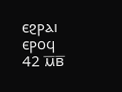ⲉϩⲣⲁⲓ ⲉⲣⲟϥ
42 ⲙ̅ⲃ̅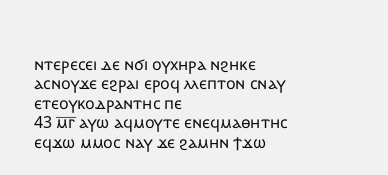ⲛⲧⲉⲣⲉⲥⲉⲓ ⲇⲉ ⲛϭⲓ ⲟⲩⲭⲏⲣⲁ ⲛϩⲏⲕⲉ ⲁⲥⲛⲟⲩϫⲉ ⲉϩⲣⲁⲓ ⲉⲣⲟϥ ⲗⲗⲉⲡⲧⲟⲛ ⲥⲛⲁⲩ ⲉⲧⲉⲟⲩⲕⲟⲇⲣⲁⲛⲧⲏⲥ ⲡⲉ
43 ⲙ̅ⲅ̅ ⲁⲩⲱ ⲁϥⲙⲟⲩⲧⲉ ⲉⲛⲉϥⲙⲁⲑⲏⲧⲏⲥ ⲉϥϫⲱ ⲙⲙⲟⲥ ⲛⲁⲩ ϫⲉ ϩⲁⲙⲏⲛ ϯϫⲱ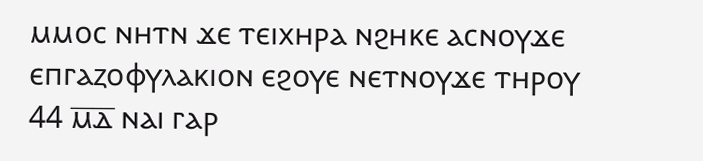ⲙⲙⲟⲥ ⲛⲏⲧⲛ ϫⲉ ⲧⲉⲓⲭⲏⲣⲁ ⲛϩⲏⲕⲉ ⲁⲥⲛⲟⲩϫⲉ ⲉⲡⲅⲁⲍⲟⲫⲩⲗⲁⲕⲓⲟⲛ ⲉϩⲟⲩⲉ ⲛⲉⲧⲛⲟⲩϫⲉ ⲧⲏⲣⲟⲩ
44 ⲙ̅ⲇ̅ ⲛⲁⲓ ⲅⲁⲣ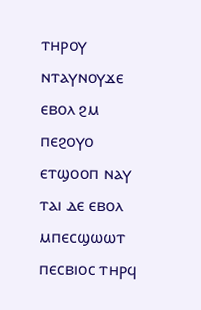ⲧⲏⲣⲟⲩ ⲛⲧⲁⲩⲛⲟⲩϫⲉ ⲉⲃⲟⲗ ϩⲙ ⲡⲉϩⲟⲩⲟ ⲉⲧϣⲟⲟⲡ ⲛⲁⲩ ⲧⲁⲓ ⲇⲉ ⲉⲃⲟⲗ ⲙⲡⲉⲥϣⲱⲱⲧ ⲡⲉⲥⲃⲓⲟⲥ ⲧⲏⲣϥ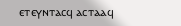ⲉⲧⲉⲩⲛⲧⲁⲥϥ ⲁⲥⲧⲁⲁϥ